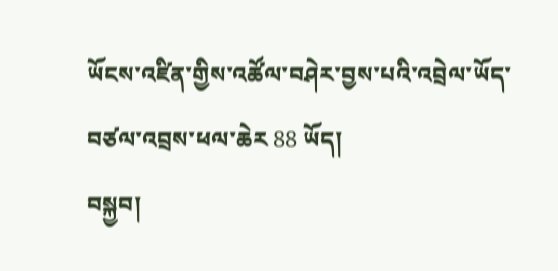ཡོངས་འཛིན་གྱིས་འཚོལ་བཤེར་བྱས་པའི་འབྲེལ་ཡོད་བཙལ་འབྲས་ཕལ་ཆེར 88 ཡོད།
བསྐྱབ།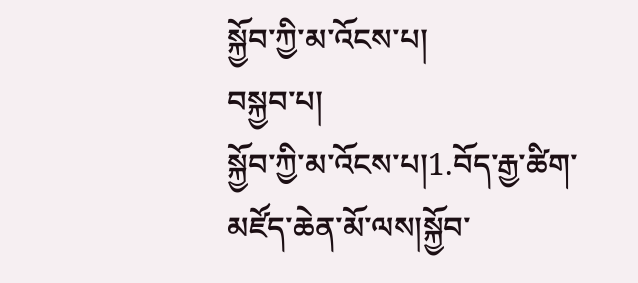སྐྱོབ་ཀྱི་མ་འོངས་པ།
བསྐྱབ་པ།
སྐྱོབ་ཀྱི་མ་འོངས་པ།1.བོད་རྒྱ་ཚིག་མཛོད་ཆེན་མོ་ལས།སྐྱོབ་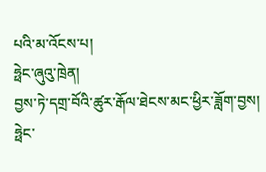པའི་མ་འོངས་པ།
ཧྥེང་ཞུའུ་ཁྲེན།
བྱས་ཏེ་དགྲ་བོའི་ཚུར་རྒོལ་ཐེངས་མང་ཕྱིར་ཟློག་བྱས། ཧྥེང་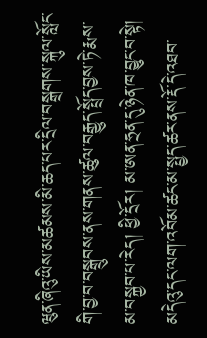ཝུན་ཞིའུ་ཡིས་མཚམས་མི་ཆད་པར་དྲིལ་བསྒྲགས་སྐུལ་སློང་གི་བྱ་བ་བསྒྲུབས་ནས་གནས་ཚུལ་བརྒྱུད་སྤྲོད་བྱས་ཏེ་རྨས་མ་བསྐྱབ་པ་རེད། ཕྱི་དྲོར། མ་ཨན་ཧྲན་དུ་ཉེན་ཁ་བྱུང་བ་སྟེ། མདེའུ་དང་ལག་འབོམ་ཚང་མ་སྤྱད་ཚར་ནས་རྡོ་དེ་འཐབ་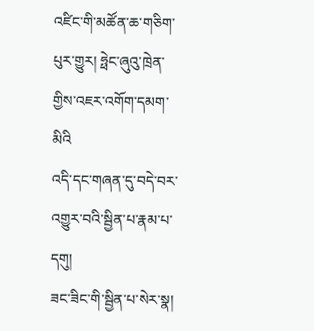འཛིང་གི་མཚོན་ཆ་གཅིག་པུར་གྱུར། ཧྥེང་ཞུའུ་ཁྲེན་གྱིས་འཇར་འགོག་དམག་མིའི
འདི་དང་གཞན་དུ་བདེ་བར་འགྱུར་བའི་སྦྱིན་པ་རྣམ་པ་དགུ།
ཟང་ཟིང་གི་སྦྱིན་པ་སེར་སྣ།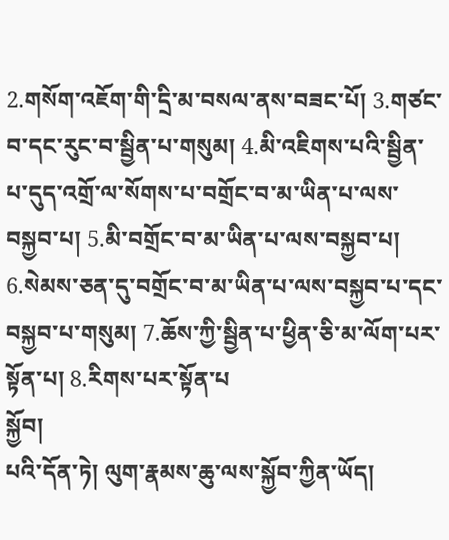2.གསོག་འཇོག་གི་དྲི་མ་བསལ་ནས་བཟང་པོ། 3.གཙང་བ་དང་རུང་བ་སྦྱིན་པ་གསུམ། 4.མི་འཇིགས་པའི་སྦྱིན་པ་དུད་འགྲོ་ལ་སོགས་པ་བགྲོང་བ་མ་ཡིན་པ་ལས་བསྐྱབ་པ། 5.མི་བགྲོང་བ་མ་ཡིན་པ་ལས་བསྐྱབ་པ། 6.སེམས་ཅན་དུ་བགྲོང་བ་མ་ཡིན་པ་ལས་བསྐྱབ་པ་དང་བསྐྱབ་པ་གསུམ། 7.ཆོས་ཀྱི་སྦྱིན་པ་ཕྱིན་ཅི་མ་ལོག་པར་སྟོན་པ། 8.རིགས་པར་སྟོན་པ
སྐྱོབ།
པའི་དོན་ཏེ། ལུག་རྣམས་ཆུ་ལས་སྐྱོབ་ཀྱིན་ཡོད།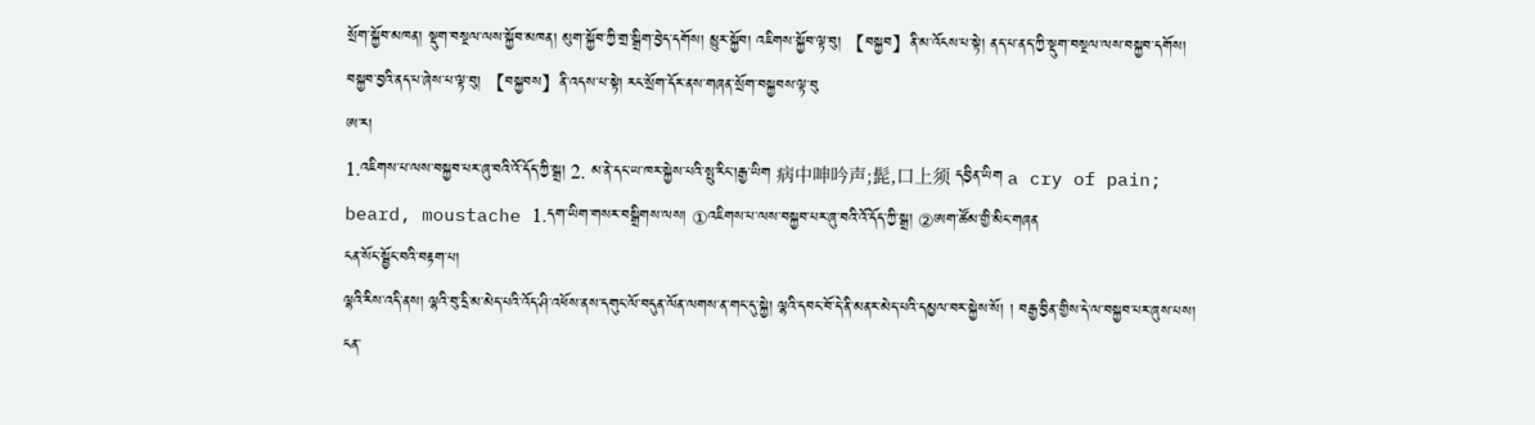སྲོག་སྐྱོབ་མཁན། སྡུག་བསྔལ་ལས་སྐྱོབ་མཁན། མུག་སྐྱོབ་ཀྱི་གྲ་སྒྲིག་བྱེད་དགོས། མྱུར་སྐྱོབ། འཇིགས་སྐྱོབ་ལྟ་བུ། 【བསྐྱབ】ནི་མ་འོངས་པ་སྟེ། ནད་པ་ནད་ཀྱི་སྡུག་བསྔལ་ལས་བསྐྱབ་དགོས། བསྐྱབ་བྱའི་ནད་པ་ཞེས་པ་ལྟ་བུ། 【བསྐྱབས】ནི་འདས་པ་སྟེ། རང་སྲོག་དོར་ནས་གཞན་སྲོག་བསྐྱབས་ལྟ་བུ
ཨ་ར།
1.འཇིགས་པ་ལས་བསྐྱབ་པར་ཞུ་བའི་འོ་དོད་ཀྱི་སྒྲ། 2. མ་ནེ་དང་ཡ་ཁར་སྐྱེས་པའི་སྤུ་རིང་།རྒྱ་ཡིག 病中呻吟声;髭,口上须 དབྱིན་ཡིག a cry of pain; beard, moustache 1.དག་ཡིག་གསར་བསྒྲིགས་ལས། ①འཇིགས་པ་ལས་བསྐྱབ་པར་ཞུ་བའི་འོ་དོད་ཀྱི་སྒྲ། ②ཨག་ཚོམ་གྱི་མིང་གཞན
ངན་སོང་སྦྱོང་བའི་བརྟག་པ།
ལྷའི་རིས་འདི་ནས། ལྷའི་བུ་དྲི་མ་མེད་པའི་འོད་ཤི་འཕོས་ནས་དགུང་ལོ་བདུན་ལོན་ལགས་ན་གང་དུ་སྐྱེ། ལྷའི་དབང་བོ་དེ་ནི་མནར་མེད་པའི་དམྱལ་བར་སྐྱེས་སོ། ། བརྒྱ་བྱིན་གྱིས་དེ་ལ་བསྐྱབ་པར་ཞུས་པས། ངན་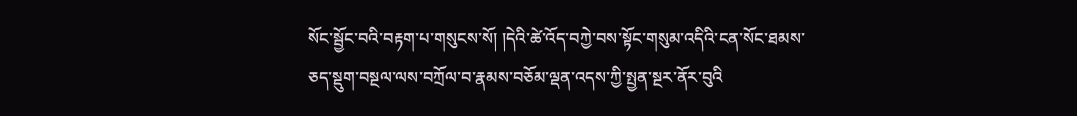སོང་སྦྱོང་བའི་བརྟག་པ་གསུངས་སོ། །དེའི་ཚེ་འོད་བཀྱེ་བས་སྟོང་གསུམ་འདིའི་ངན་སོང་ཐམས་ཅད་སྡུག་བསྔལ་ལས་བཀྲོལ་བ་རྣམས་བཅོམ་ལྡན་འདས་ཀྱི་སྤྱན་སྔར་ནོར་བུའི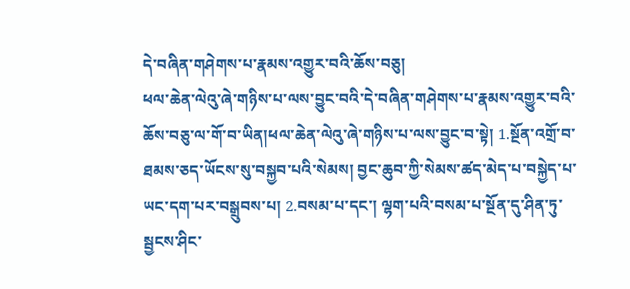དེ་བཞིན་གཤེགས་པ་རྣམས་འགྱུར་བའི་ཆོས་བཅུ།
ཕལ་ཆེན་ལེའུ་ཞེ་གཉིས་པ་ལས་བྱུང་བའི་དེ་བཞིན་གཤེགས་པ་རྣམས་འགྱུར་བའི་ཆོས་བཅུ་ལ་གོ་བ་ཡིན།ཕལ་ཆེན་ལེའུ་ཞེ་གཉིས་པ་ལས་བྱུང་བ་སྟེ། 1.སྔོན་འགྲོ་བ་ཐམས་ཅད་ཡོངས་སུ་བསྐྱབ་པའི་སེམས། བྱང་ཆུབ་ཀྱི་སེམས་ཚད་མེད་པ་བསྐྱེད་པ་ཡང་དག་པར་བསྒྲུབས་པ། 2.བསམ་པ་དང་། ལྷག་པའི་བསམ་པ་སྔོན་དུ་ཤིན་ཏུ་སྦྱངས་ཤིང་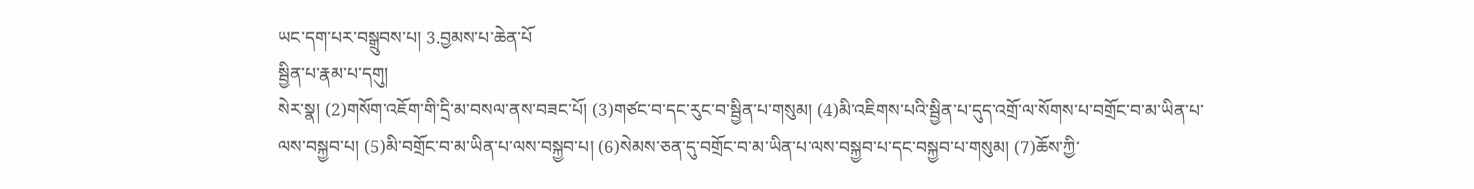ཡང་དག་པར་བསྒྲུབས་པ། 3.བྱམས་པ་ཆེན་པོ
སྦྱིན་པ་རྣམ་པ་དགུ།
སེར་སྣ། (2)གསོག་འཇོག་གི་དྲི་མ་བསལ་ནས་བཟང་པོ། (3)གཙང་བ་དང་རུང་བ་སྦྱིན་པ་གསུམ། (4)མི་འཇིགས་པའི་སྦྱིན་པ་དུད་འགྲོ་ལ་སོགས་པ་བགྲོང་བ་མ་ཡིན་པ་ལས་བསྐྱབ་པ། (5)མི་བགྲོང་བ་མ་ཡིན་པ་ལས་བསྐྱབ་པ། (6)སེམས་ཅན་དུ་བགྲོང་བ་མ་ཡིན་པ་ལས་བསྐྱབ་པ་དང་བསྐྱབ་པ་གསུམ། (7)ཆོས་ཀྱི་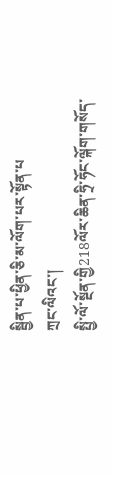སྦྱིན་པ་ཕྱིན་ཅི་མ་ལོག་པར་སྟོན་པ
ཀྲང་ལིའང་།
སྤྱི་ལོ་སྔོན་གྱི218ལོར་ཆིན་ཧྲི་ཧོང་ལྐོག་གསོད་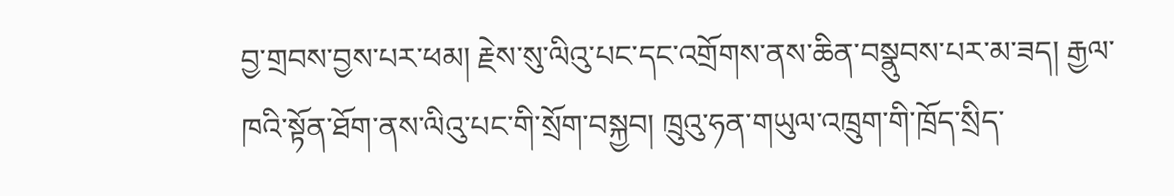བྱ་གྲབས་བྱས་པར་ཕམ། རྗེས་སུ་ལིའུ་པང་དང་འགྲོགས་ནས་ཆིན་བསྣུབས་པར་མ་ཟད། རྒྱལ་ཁའི་སྟོན་ཐོག་ནས་ལིའུ་པང་གི་སྲོག་བསྐྱབ། ཁྲུའུ་ཧན་གཡུལ་འཁྲུག་གི་ཁྲོད་སྲིད་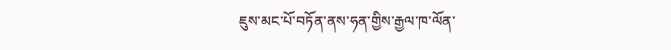ཇུས་མང་པོ་བཏོན་ནས་ཧན་གྱིས་རྒྱལ་ཁ་ལོན་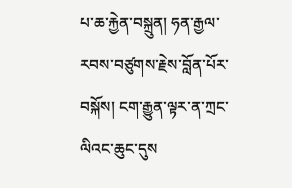པ་ཆ་རྐྱེན་བསྐྲུན། ཧན་རྒྱལ་རབས་བཙུགས་རྗེས་བློན་པོར་བསྐོས། ངག་རྒྱུན་ལྟར་ན་ཀྲང་ལིའང་ཆུང་དུས